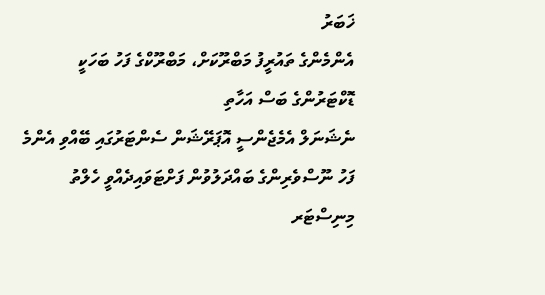ޚަބަރު
އެންމެންގެ ތައުރީފު މަބްރޫކަށް، މަބްރޫކްގެ ފަހު ބަހަކީ ޑޮކްޓަރުންގެ ބަސް އަހާތި
ނެޝަނަލް އެމެޖެންސީ އޮޕަރޭޝަން ސެންޓަރުގައި ބޭއްވި އެންމެ ފަހު ނޫސްވެރިންގެ ބައްދަލުވުން ފަށްޓަވައިދެއްވީ ހެލްތު މިނިސްޓަރ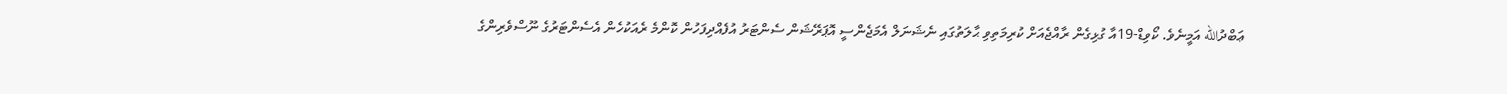ޢަބްދުالله އަމީނެވެ. ކޯވިޑް-19އާ ގުޅިގެން ރާއްޖެއަށް ކުރިމަތިވި ޙާލަތުގައި ނެޝަނަލް އެމަޖެންސީ އޮޕަރޭޝަން ސެންޓަރު އުފެއްދިފަހުން ކޮންމެ ރެއަކުހެން އެސެންޓަރުގެ ނޫސްވެރިންގެ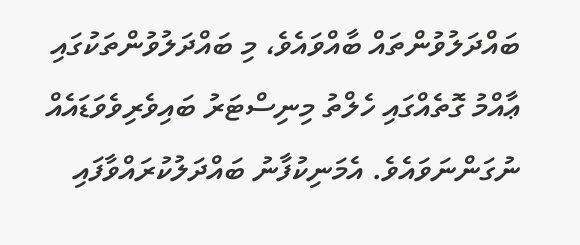ބައްދަލުވުންތައް ބާއްވައެވެ، މި ބައްދަލުވުންތަކުގައި ޢާއްމު ގޮތެއްގައި ހެލްތު މިނިސްޓަރު ބައިވެރިވެވަޑައެއް ނުގަންނަވައެވެ. އެމަނިކުފާނު ބައްދަލުކުރައްވާފައި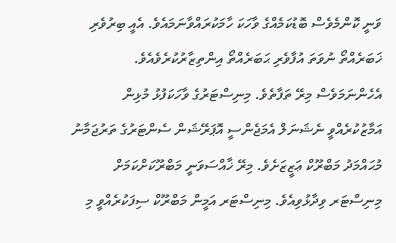ވަނީ ކޮންމެވެސް ބޮޑުކަމެއްގެ ވާހަކަ ހާމަކުރައްވާނަމައެވެ. އެއީ ބިރުވެރި ޚަބަރެއްތޯ ނުވަތަ އުފާވެރި ޙަބަރެއްތޯ އިންތިޒާރުކުރެވެއެވެ.
އެހެންނަމަވެސް މިރޭ ތަފާތެވެ. މިނިސްޓަރުގެ ވާހަކަފުޅު މުޅިން އަމާޒުކުރެއްވީ ނެޝަނަލް އެމަޖެންސީ އޮޕަރޭޝަން ސެންޓަރުގެ ތަރުޖަމާނު މުޙައްމަދު މަބްރޫކް ޢަޒީޒަށެވެ. މިރޭ ޚާއްސަވަނީ މަބްރޫކަށްކަމަށް މިނިސްޓަރ ވިދާޅުވިއެވެ. މިނިސްޓަރ އަމީން މަބްރޫކް ސިފަކުރެއްވީ މި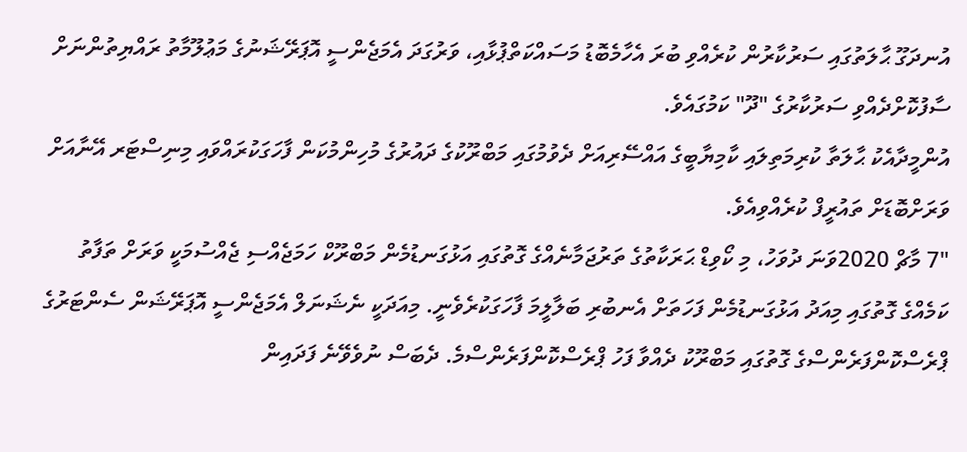އުނދަގޫ ޙާލަތުގައި ސަރުކާރުން ކުރެއްވި ބުރަ އެހާމެބޮޑު މަސައްކަތްޕުޅާއި، ވަރުގަދަ އެމަޖެންސީ އޮޕަރޭޝަނުގެ މަޢުލޫމާތު ރައްޔިތުންނަށް ސާފުކޮށްދެއްވި ސަރުކާރުގެ "ދޫ" ކަމުގައެވެ.
އުންމީދާއެކު ޙާލަތާ ކުރިމަތިލައި ކާމިޔާބީގެ އައްސޭރިއަށް ދެވުމުގައި މަބްރޫކުގެ ދައުރުގެ މުހިންމުކަން ފާހަގަކުރައްވައި މިނިސްޓަރ އޭނާއަށް ވަރަށްބޮޑަށް ތައުރީފް ކުރެއްވިއެވެ.
"7 މާޗް 2020ވަނަ ދުވަހު، މި ކޯވިޑް ޙަރަކާތުގެ ތަރުޖަމާނެއްގެ ގޮތުގައި އަޅުގަނޑުމެން މަބްރޫކް ހަމަޖެއްސި ޖެއްސުމަކީ ވަރަށް ތަފާތު ކަމެއްގެ ގޮތުގައި މިއަދު އަޅުގަނޑުމެން ފަހަތަށް އެނބުރި ބަލާލީމަ ފާހަގަކުރެވެނީ. މިއަދަކީ ނެޝަނަލް އެމަޖެންސީ އޮޕަރޭޝަން ސެންޓަރުގެ ޕްރެސްކޮންފަރެންސްގެ ގޮތުގައި މަބްރޫކު ދެއްވާ ފަހު ޕްރެސްކޮންފަރެންސްމެ. ދެބަސް ނުވެވޭނެ ފަދައިން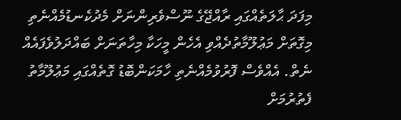މިފަދަ ޙާލަތެއްގައި ރާއްޖޭގެ ނޫސްވެރިންނަށް މެދުކެނޑުމެއްނެތި މިގޮތަށް މަޢުލޫމާތުދެއްވި އެހެން މީހަކާ މިހާތަނަށް ބައްދަލުވެފައެއް ނެތް. އެއްވެސް ފޮރުވުމެއްނެތި ހާމަކަންބޮޑު ގޮތެއްގައި މަޢުލޫމާތު ފެތުރުމަށް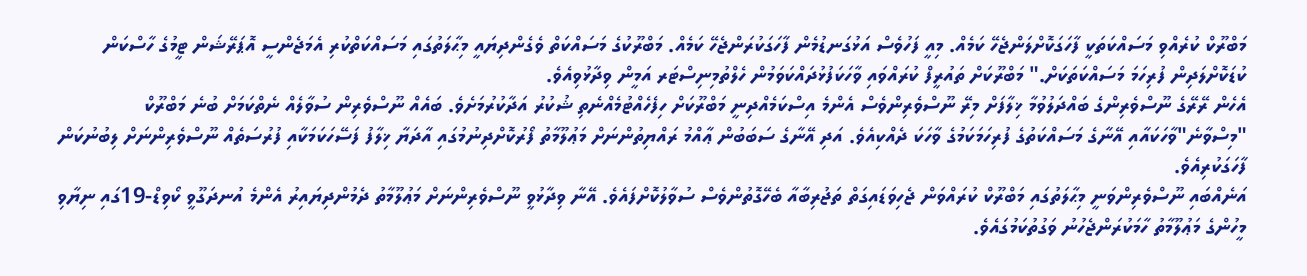މަބްރޫކް ކުރެއްވި މަސައްކަތަކީ ފާހަގަކޮށްލަންޖެހޭ ކަމެއް. މިއީ ފަހުވެސް އަޅުގަނޑުމެން ފާހަގަކުރަންޖެހޭ ކަމެއް. މަބްރޫކުގެ މަސައްކަތް ވެގެންދިޔައީ މިޙާލަތުގައި މަސައްކަތްކުރި އެމަޖެންސީ އޮޕަރޭޝަން ޓީމުގެ ހާސްކަން ކުޑަކޮށްލަދިން ފުރިހަމަ މަސައްކަތަކަށް." މަބްރޫކަށް ތައުރީފް ކުރައްވައި ވާހަކަފުޅުދައްކަވަމުން ހެލްތުމިނިސްޓަރ އަމީން ވިދާޅުވިއެވެ.
އެހެން ރޭރޭގެ ނޫސްވެރިންގެ ބައްދަލުވުމާ ޚިލާފަށް މިރޭ ނޫސްވެރިންވެސް އެންމެ އިސްކަމެއްދިނީ މަބްރޫކަށް ހިފެހެއްޓުމެއްނެތި ޝުކުރު އަދާކުރުމަށެވެ. ބައެއް ނޫސްވެރިން ސުވާލެއް ނެތްކަމަށް ބުނެ މަބްރޫކް "މިސްވާނެ"ވާހަކައާއި އޭނާގެ މަސައްކަތުގެ ފުރިހަމަކަމުގެ ވާހަކަ ދެއްކިއެވެ. އަދި އޭނާގެ ސަބަބުން ޢާއްމު ރައްޔިތުންނަށް މަޢުލޫމާތު ފޯރުކޮށްދިނުމުގައި އާދަޔާ ޚިލާފު ފަސޭހަކަމަކާއި ފުރުސަތެއް ނޫސްވެރިންނަށް ލިބުނުކަން ފާހަގަކުރިއެވެ.
އަނެއްބައި ނޫސްވެރިންވަނީ މިޙާލަތުގައި މަބްރޫކް ކުރައްވަން ޖެހިވަޑައިގަތް ތަޖުރިބާއާ ބެހޭގޮތުންވެސް ސުވާލުކޮށްފައެވެ. އޭނާ ވިދާޅުވީ ނޫސްވެރިންނަށް މަޢުލޫމާތު ދެމުންދިޔައިރު އެންމެ އުނދަގޫވީ ކޯވިޑް-19ގައި ނިޔާވި މީހުންގެ މަޢުލޫމާތު ހާމަކުރަންޖެހުނު ވަގުތުކަމުގައެވެ.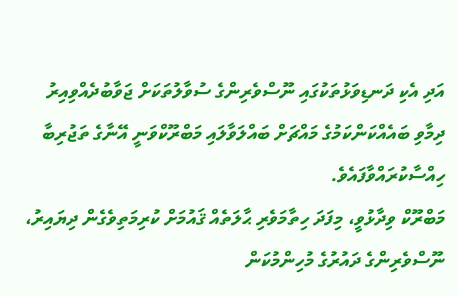އަދި އެކި ދަނޑިވަޅުތަކުގައި ނޫސްވެރިންގެ ސުވާލުތަކަށް ޖަވާބުދެއްވިއިރު ދިމާވި ބައެއްކަންކަމުގެ މައްޗަށް ބައްލަވާލައި މަބްރޫކްވަނީ އޭނާގެ ތަޖުރިބާ ހިއްސާކުރައްވާފައެވެ.
މަބްރޫކް ވިދާޅުވީ، މިފަދަ ހިތާމަވެރި ޙާލަތެއް ޤައުމަށް ކުރިމަތިވެގެން ދިޔައިރު، ނޫސްވެރިންގެ ދައުރުގެ މުހިންމުކަން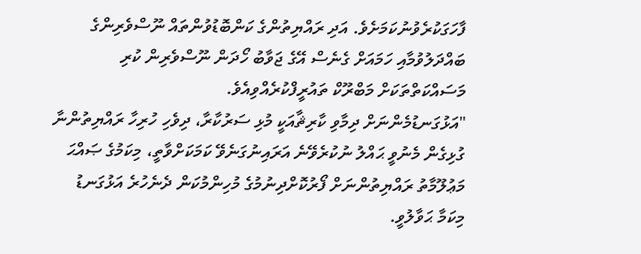ފާހަގަކުރެވުނުކަމަށެވެ. އަދި ރައްޔިތުންގެ ކަންބޮޑުވުންތައް ނޫސްވެރިންގެ ބައްދަލުވުމާއި ހަމައަށް ގެނެސް އޭގެ ޖަވާބު ހޯދަން ނޫސްވެރިން ކުރި މަސައްކަތްތަކަށް މަބްރޫކް ތައުރީފްކުރެއްވިއެވެ.
"އަޅުގަނޑުމެންނަށް ދިމާވި ކާރިޘާއަކީ މުޅި ސަރުކާރާ، ދިވެހި ހުރިހާ ރައްޔިތުންނާ ގުޅިގެން މެނުވީ ޙައްލު ނުކުރެވޭނެ އަރައިނުގަނެވޭ ކަމަކަށްވާތީ، މިކަމުގެ ޞައްޙަ މަޢުލޫމާތު ރައްޔިތުންނަށް ފޯރުކޮށްދިނުމުގެ މުހިންމުކަން ދެނެހުރެ އަޅުގަނޑު މިކަމާ ޙަވާލުވީ.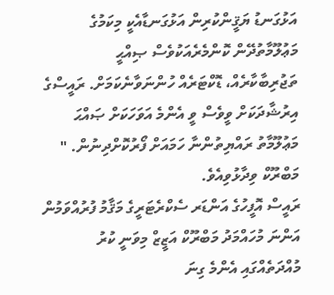އަޅުގަނޑު ޔަޤީންކުރިން އަޅުގަނޑާއެކީ މިކަމުގެ މަޢުލޫމާތުދޭން ކޮންމެރެއަކުވެސް ޞިއްޙީ ތަޖުރިބާކާރެއް، ޑޮކްޓަރެއް ހުންނަވާނެކަމަށް. ރައީސްގެ އިރުޝާދަކަށް ވީވެސް ވީ އެންމެ އަވަހަކަށް ޞައްޙަ މަޢުލޫމާތު ރައްޔިތުންނާ ހަމައަށް ފޯރުކޮށްދިނުން. " މަބްރޫކް ވިދާޅުވިއެވެ.
ރައީސް އޮފީހުގެ އަންޑަރ ސެކްރެޓަރީގެ މަޤާމު ފުރުއްވަމުން އަންނަ މުހައްމަދު މަބްރޫކް އަޒީޒް މިވަނީ ކުރު މުއްދަތެއްގައި އެންމެ ގިނަ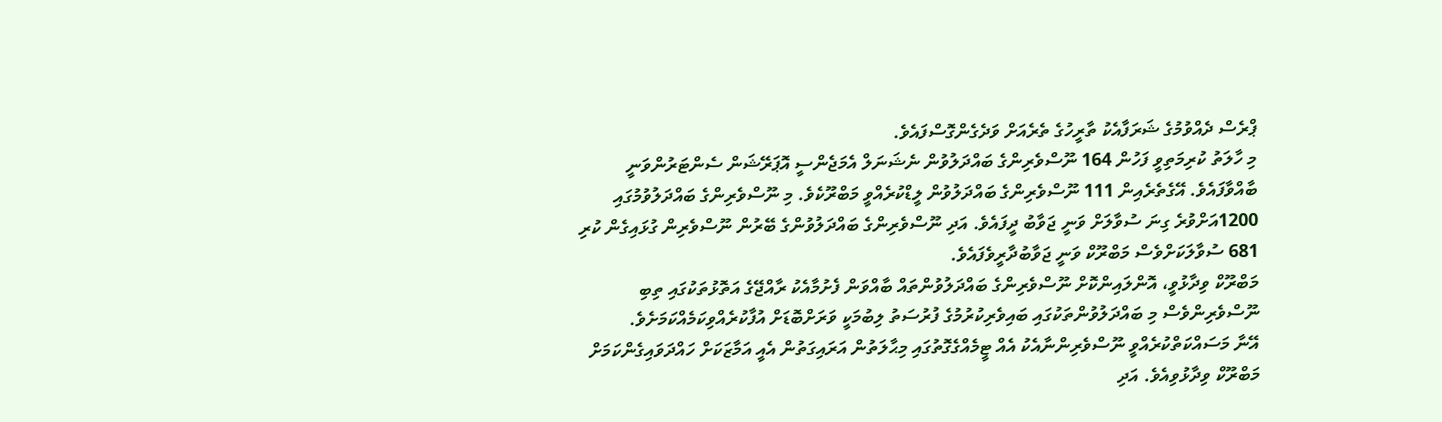ޕްރެސް ދެއްވުމުގެ ޝަރަފާއެކު ތާރީހުގެ ތެރެއަށް ވަދެގެންގޮސްފައެވެ.
މި ހާލަތު ކުރިމަތިވީ ފަހުން 164 ނޫސްވެރިންގެ ބައްދަލުވުން ނެޝަނަލް އެމަޖެންސީ އޮޕަރޭޝަން ސެންޓަރުންވަނީ ބާއްވާފައެވެ. އޭގެތެރެއިން 111 ނޫސްވެރިންގެ ބައްދަލުވުން ލީޑްކުރެއްވީ މަބްރޫކެވެ. މި ނޫސްވެރިންގެ ބައްދަލުވުމުގައި 1200އަށްވުރެ ގިނަ ސުވާލަށް ވަނީ ޖަވާބު ދީފައެވެ. އަދި ނޫސްވެރިންގެ ބައްދަލުވުންގެ ބޭރުން ނޫސްވެރިން ގުޅައިގެން ކުރި 681 ސުވާލަކަށްވެސް މަބްރޫކް ވަނީ ޖަވާބުދާރީވެފައެވެ.
މަބްރޫކް ވިދާޅުވީ، އޮންލައިންކޮށް ނޫސްވެރިންގެ ބައްދަލުވުންތައް ބާއްވަން ފެށުމާއެކު ރާއްޖޭގެ އަތޮޅުތަކުގައި ތިބި ނޫސްވެރިންވެސް މި ބައްދަލުވުންތަކުގައި ބައިވެރިކުރުމުގެ ފުރުސަތު ލިބުމަކީ ވަރަށްބޮޑަށް އުފާކުރެއްވިކަމެއްކަމަށެވެ.
އޭނާ މަސައްކަތްކުރެއްވީ ނޫސްވެރިންނާއެކު އެއް ޓީމެއްގެގޮތުގައި މިޙާލަތުން އަރައިގަތުން އެއީ އަމާޒަކަށް ހައްދަވައިގެންކަމަށް މަބްރޫކް ވިދާޅުވިއެވެ. އަދި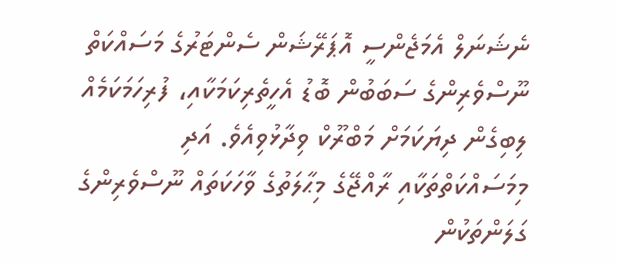ނެޝަނަލް އެމަޖެންސީ އޮޕަރޭޝަން ސެންޓަރުގެ މަސައްކަތް ނޫސްވެރިންގެ ސަބަބުން ބޮޑު އެހީތެރިކަމަކާއި، ފުރިހަމަކަމެއް ލިބިގެން ދިޔަކަމަށް މަބްރޫކް ވިދާޅުވިއެވެ. އަދި މިމަސައްކަތްތަކާއި ރާއްޖޭގެ މިޙާލަތުގެ ވާހަކަތައް ނޫސްވެރިންގެ ގަލަންތަކުން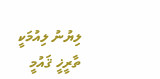ލިޔުނު ލިއުމަކީ ތާރީޚީ ޤައުމީ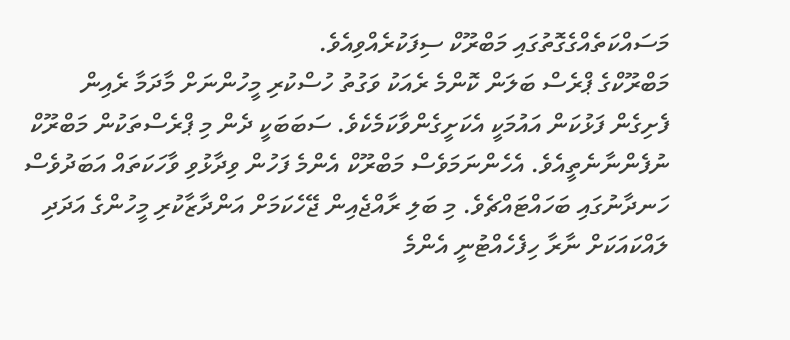މަސައްކަތެއްގެގޮތުގައި މަބްރޫކް ސިފަކުރެއްވިއެވެ.
މަބްރޫކްގެ ޕްރެސް ބަލަން ކޮންމެ ރެއަކު ވަގުތު ހުސްކުރި މީހުންނަށް މާދަމާ ރެއިން ފެށިގެން ފަޅުކަން އައުމަކީ އެކަށީގެންވާކަމެކެވެ. ސަބަބަކީ ދެން މި ޕްރެސްތަކުން މަބްރޫކް ނުފެންނާނެތީއެވެ. އެހެންނަމަވެސް މަބްރޫކް އެންމެ ފަހުން ވިދާޅުވި ވާހަކަތައް އަބަދުވެސް ހަނދާނުގައި ބަހައްޓައްޗެވެ. މި ބަލި ރާއްޖެއިން ޖޭހެކަމަށް އަންދާޒާކުރި މީހުންގެ އަދަދި ލައްކައަކަށް ނާރާ ހިފެހެއްޓުނީ އެންމެ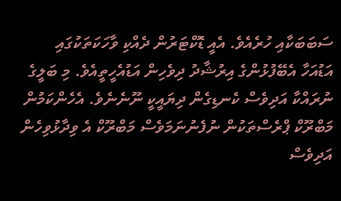ސަބަބަކާއި ހުރެއެވެ. އެއީ ޑޮކްޓަރުން ދެއްކި ވާހަކަތަކުގައި އަޑުއަހާ އެބޭފުޅުންގެ އިރުޝާދު ދިވެހިން އަޑުއެހީތީއެވެ. މި ބަލީގެ ނުރައްކާ އަދިވެސް ކެނޑިގެން ދިޔައީކީ ނޫނެނެވެ. އެހެންކަމުން މަބްރޫކް ޕްރެސްތަކުން ނުފެނުނަމަވެސް މަބްރޫކް އެ ވިދާޅުވިހެން އަދިވެސް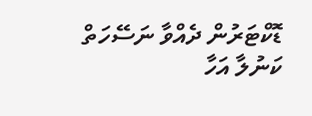ޑޮކްޓަރުން ދެއްވާ ނަސޭހަތް ކަނުލާ އަހާ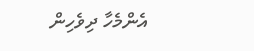އެންމެހާ ދިވެހިން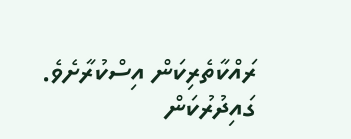ރައްކާތެރިކަން އިސްކުރާށެވެ. ގައިދުރުކަން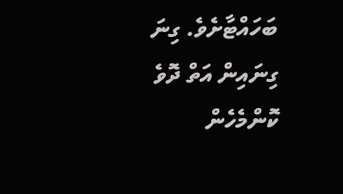ބަހައްޓާށެވެ. ގިނަ ގިނައިން އަތް ދޮވެ ކޮންމެހެން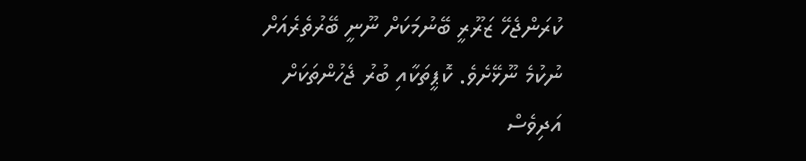ކުރަންޖެހޭ ޒަރޫރީ ބޭނުމަކަށް ނޫނީ ބޭރުތެރެއަށް ނުކުމެ ނޫޅޭށެވެ. ކޮޕީތަކާއި ބުރު ޖެހުންތަކަށް އަދިވެސް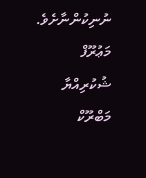ނުނިކުންނާށެވެ.
މަޢުރޫފް
ޝުކުރިއްޔާ މަބްރޫކް